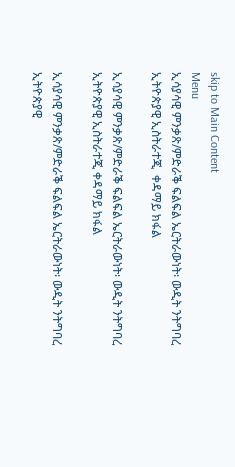skip to Main Content
Menu
ኢሳያሳዊ ምንቃጽ/ምድራቕ ፍልፍል ኤርትራውነት፡ ውዲት ንትግባረ ኢትዮጵያዊ ኢስትራተጂ  ቀዳማይ ክፋል

ኢሳያሳዊ ምንቃጽ/ምድራቕ ፍልፍል ኤርትራውነት፡ ውዲት ንትግባረ ኢትዮጵያዊ ኢስትራተጂ ቀዳማይ ክፋል

ኢሳያሳዊ ምንቃጽ/ምድራቕ ፍልፍል ኤርትራውነት፡ ውዲት ንትግባረ ኢትዮጵያዊ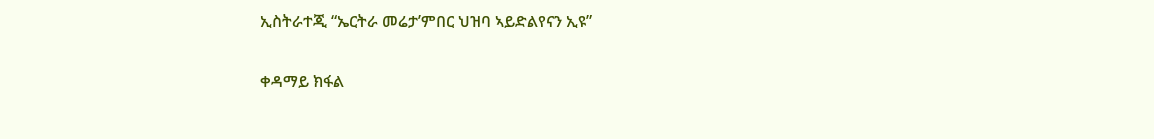ኢስትራተጂ “ኤርትራ መሬታ’ምበር ህዝባ ኣይድልየናን ኢዩ”

ቀዳማይ ክፋል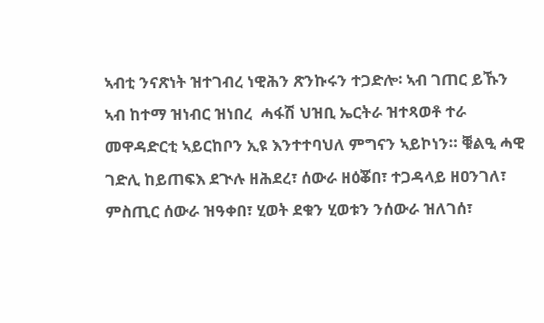ኣብቲ ንናጽነት ዝተገብረ ነዊሕን ጽንኩሩን ተጋድሎ፡ ኣብ ገጠር ይኹን ኣብ ከተማ ዝነብር ዝነበረ  ሓፋሽ ህዝቢ ኤርትራ ዝተጻወቶ ተራ መዋዳድርቲ ኣይርከቦን ኢዩ እንተተባህለ ምግናን ኣይኮነን። ቑልዒ ሓዊ ገድሊ ከይጠፍእ ደጒሉ ዘሕደረ፣ ሰውራ ዘዕቖበ፣ ተጋዳላይ ዘዐንገለ፣ ምስጢር ሰውራ ዝዓቀበ፣ ሂወት ደቁን ሂወቱን ንሰውራ ዝለገሰ፣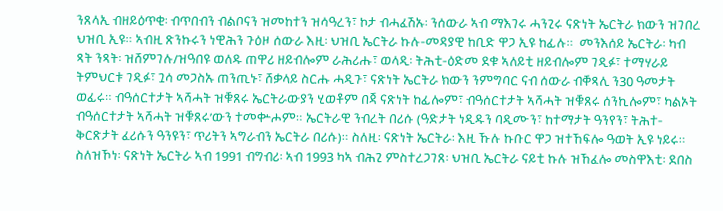ንጸላኢ ብዘይዕጥቂ፡ ብጥበብን ብልቦናን ዝመከተን ዝሳዓረን፣ ኮታ ብሓፈሽኡ፡ ንሰውራ ኣብ ማእገሩ ሓንጊሩ ናጽነት ኤርትራ ክውን ዝገበረ ህዝቢ ኢዩ። ኣብዚ ጽንኩሩን ነዊሕን ጉዕዞ ሰውራ እዚ፡ ህዝቢ ኤርትራ ኩሉ-መዳያዊ ከቢድ ዋጋ ኢዩ ከፊሉ።  መንእሰይ ኤርትራ፡ ካብ ጻት ንጻት፡ ዝሸምገሉ/ዝዓበዩ ወለዱ ጠዋሪ ዘይብሎም ራሕሪሑ፣ ወላዲ፡ ትሕቲ-ዕድመ ደቁ ኣለይቲ ዘይብሎም ገዲፉ፣ ተማሃራይ ትምህርቱ ገዲፉ፣ ጓሳ መጋስኡ ጠንጢኑ፣ ሸቃላይ ስርሑ ሓዲጉ፣ ናጽነት ኤርትራ ክውን ንምግባር ናብ ሰውራ ብቐጻሊ ን30 ዓመታት ወፊሩ። ብዓሰርተታት ኣሻሓት ዝቑጸሩ ኤርትራውያን ሂወቶም በጃ ናጽነት ከፊሎም፣ ብዓሰርተታት ኣሻሓት ዝቑጸሩ ሰንኪሎም፣ ካልኦት ብዓሰርተታት ኣሻሓት ዝቑጸሩ’ውን ተመቍሖም። ኤርትራዊ ንብረት በሪሱ (ዓድታት ነዲዱን ባዲሙን፣ ከተማታት ዓንየን፣ ትሕተ-ቅርጽታት ፈሪሱን ዓንዩን፣ ጥሪትን ኣግራብን ኤርትራ በሪሱ)። ስለዚ፡ ናጽነት ኤርትራ፡ እዚ ኹሉ ኩቡር ዋጋ ዝተኸፍሎ ዓወት ኢዩ ነይሩ። ስለዝኾነ፡ ናጽነት ኤርትራ ኣብ 1991 ብግብሪ፡ ኣብ 1993 ካኣ ብሕጊ ምስተረጋገጸ፡ ህዝቢ ኤርትራ ናይቲ ኩሉ ዝኸፈሎ መስዋእቲ፡ ደበስ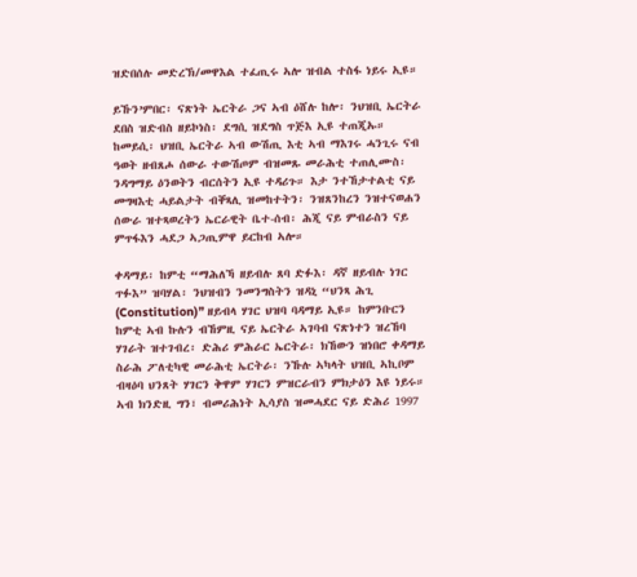ዝድበሰሉ መድረኽ/መዋእል ተፈጢሩ ኣሎ ዝብል ተስፋ ነይሩ ኢዩ።

ይኹን’ምበር፡ ናጽነት ኤርትራ ጋና ኣብ ዕሸሉ ከሎ፡ ንህዝቢ ኤርትራ ደበስ ዝድብስ ዘይኮነስ፡ ደግሲ ዝደግስ ጥጅእ ኢዩ ተጠጂኡ። ከመይሲ፡ ህዝቢ ኤርትራ ኣብ ውሽጢ እቲ ኣብ ማእገሩ ሓንጊሩ ናብ ዓወት ዘብጸሖ ሰውራ ተውሽጦም ብዝመጹ መራሕቲ ተጠሊሙስ፡ ንዳግማይ ዕንወትን ብርሰትን ኢዩ ተዳሪጉ። እታ ንተኸታተልቲ ናይ መግዛእቲ ሓይልታት ብቐጻሊ ዝመከተትን፡ ንዝጸንከረን ንዝተናወሐን ሰውራ ዝተጻወረትን ኤርራዊት ቤተ-ሰብ፡ ሕጂ ናይ ምብራስን ናይ ምጥፋእን ሓደጋ ኣጋጢምዋ ይርከብ ኣሎ።

ቀዳማይ፡ ከምቲ “ማሕለኻ ዘይብሉ ጸባ ድፉእ፡ ዳኛ ዘይብሉ ነገር ጥፉእ” ዝባሃል፡ ንህዝብን ንመንግስትን ዝዳኒ “ህንጻ ሕጊ (Constitution)” ዘይብላ ሃገር ህዝባ ባዳማይ ኢዩ። ከምንቡርን ከምቲ ኣብ ኩሉን ብኸምዚ ናይ ኤርትራ ኣገባብ ናጽነተን ዝረኸባ ሃገራት ዝተገብረ፡ ድሕሪ ምሕራር ኤርትራ፡ ክኸውን ዝነበሮ ቀዳማይ ስራሕ ፖለቲካዊ መራሕቲ ኤርትራ፡ ንኹሉ ኣካላት ህዝቢ ኣኪቦም ብዛዕባ ህንጸት ሃገርን ቅዋም ሃገርን ምዝርራብን ምክታዕን እዩ ነይሩ።  ኣብ ክንድዚ ግን፣ ብመሪሕነት ኢሳያስ ዝመሓደር ናይ ድሕሪ 1997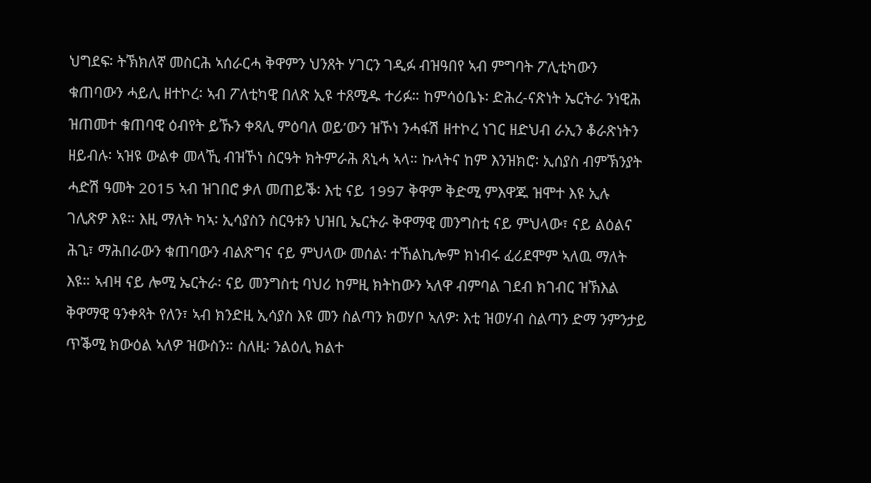ህግደፍ፡ ትኽክለኛ መስርሕ ኣሰራርሓ ቅዋምን ህንጸት ሃገርን ገዲፉ ብዝዓበየ ኣብ ምግባት ፖሊቲካውን ቁጠባውን ሓይሊ ዘተኮረ፡ ኣብ ፖለቲካዊ በለጽ ኢዩ ተጸሚዱ ተሪፉ። ከምሳዕቤኑ፡ ድሕረ-ናጽነት ኤርትራ ንነዊሕ ዝጠመተ ቁጠባዊ ዕብየት ይኹን ቀጻሊ ምዕባለ ወይ’ውን ዝኾነ ንሓፋሽ ዘተኮረ ነገር ዘድህብ ራኢን ቆራጽነትን ዘይብሉ፡ ኣዝዩ ውልቀ መላኺ ብዝኾነ ስርዓት ክትምራሕ ጸኒሓ ኣላ። ኩላትና ከም እንዝክሮ፡ ኢሰያስ ብምኽንያት ሓድሽ ዓመት 2015 ኣብ ዝገበሮ ቃለ መጠይቕ፡ እቲ ናይ 1997 ቅዋም ቅድሚ ምእዋጁ ዝሞተ እዩ ኢሉ ገሊጽዎ እዩ። እዚ ማለት ካኣ፡ ኢሳያስን ስርዓቱን ህዝቢ ኤርትራ ቅዋማዊ መንግስቲ ናይ ምህላው፣ ናይ ልዕልና ሕጊ፣ ማሕበራውን ቁጠባውን ብልጽግና ናይ ምህላው መሰል፡ ተኸልኪሎም ክነብሩ ፈሪደሞም ኣለዉ ማለት እዩ። ኣብዛ ናይ ሎሚ ኤርትራ፡ ናይ መንግስቲ ባህሪ ከምዚ ክትከውን ኣለዋ ብምባል ገደብ ክገብር ዝኽእል ቅዋማዊ ዓንቀጻት የለን፣ ኣብ ክንድዚ ኢሳያስ እዩ መን ስልጣን ክወሃቦ ኣለዎ፡ እቲ ዝወሃብ ስልጣን ድማ ንምንታይ ጥቕሚ ክውዕል ኣለዎ ዝውስን። ስለዚ፡ ንልዕሊ ክልተ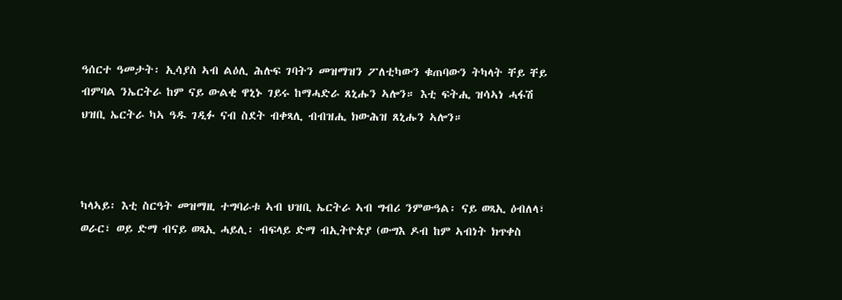ዓሰርተ ዓመታት፡ ኢሳያስ ኣብ ልዕሊ ሕሉፍ ገባትን መዝማዝን ፖለቲካውን ቁጠባውን ትካላት ቸይ ቸይ ብምባል ንኤርትራ ከም ናይ ውልቂ ዋኒኑ ገይሩ ከማሓድራ ጸኒሑን ኣሎን። እቲ ፍትሒ ዝሳኣነ ሓፋሽ ህዝቢ ኤርትራ ካኣ ዓዱ ገዲፉ ናብ ስደት ብቀጻሊ ብብዝሒ ክውሕዝ ጸኒሑን ኣሎን።



ካላኣይ፡ እቲ ስርዓት መዝማዚ ተግባራቱ ኣብ ህዝቢ ኤርትራ ኣብ ግብሪ ንምውዓል፡ ናይ ወጻኢ ዕብለላ፣ ወራር፣ ወይ ድማ ብናይ ወጻኢ ሓይሊ፡ ብፍላይ ድማ ብኢትዮጵያ (ውግእ ዶብ ከም ኣብነት ክጥቀስ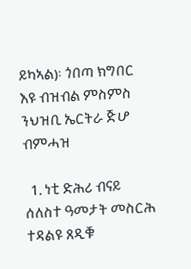ይካኣል)፡ ጎበጣ ክግበር እዩ ብዝብል ምስምስ ንህዝቢ ኤርትራ ጅሆ ብምሓዝ

  1. ነቲ ድሕሪ ብናይ ሰለስተ ዓመታት መስርሕ ተዳልዩ ጸዲቑ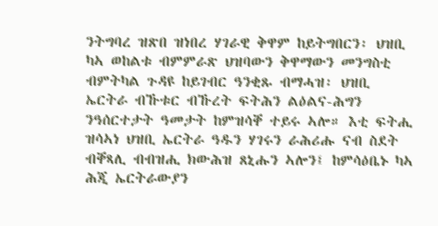ንትግባረ ዝጽበ ዝነበረ ሃገራዊ ቅዋም ከይትግበርን፡ ህዝቢ ካኣ ወከልቱ ብምምራጽ ህዝባውን ቅዋማውን መንግስቲ ብምትካል ጉዳዩ ከይገብር ዓንቂጹ ብማሓዝ፡ ህዝቢ ኤርትራ ብኹቱር ብኹረት ፍትሕን ልዕልና-ሕግን ንዓሰርተታት ዓመታት ከምዝሳቐ ተይሩ ኣሎ። እቲ ፍትሒ ዝሳኣነ ህዝቢ ኤርትራ ዓዱን ሃገሩን ራሕሪሑ ናብ ስደት ብቐጻሊ ብብዝሒ ክውሕዝ ጸኒሑን ኣሎን፤ ከምሳዕቤኑ ካኣ ሕጂ ኤርትራውያን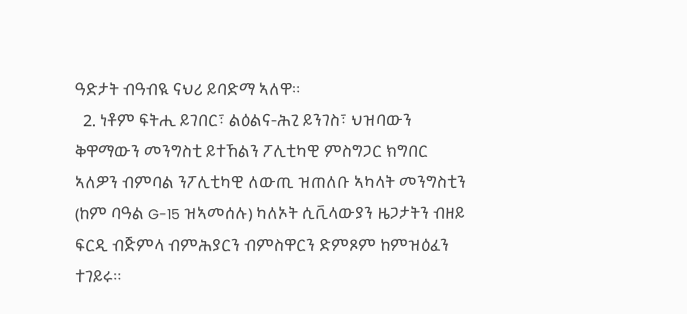ዓድታት ብዓብዪ ናህሪ ይባድማ ኣለዋ።
  2. ነቶም ፍትሒ ይገበር፣ ልዕልና-ሕጊ ይንገስ፣ ህዝባውን ቅዋማውን መንግስቲ ይተኸልን ፖሊቲካዊ ምስግጋር ክግበር ኣለዎን ብምባል ንፖሊቲካዊ ለውጢ ዝጠለቡ ኣካላት መንግስቲን (ከም ባዓል G-15 ዝኣመሰሉ) ካለኦት ሲቪላውያን ዜጋታትን ብዘይ ፍርዲ ብጅምላ ብምሕያርን ብምስዋርን ድምጾም ከምዝዕፈን ተገይሩ።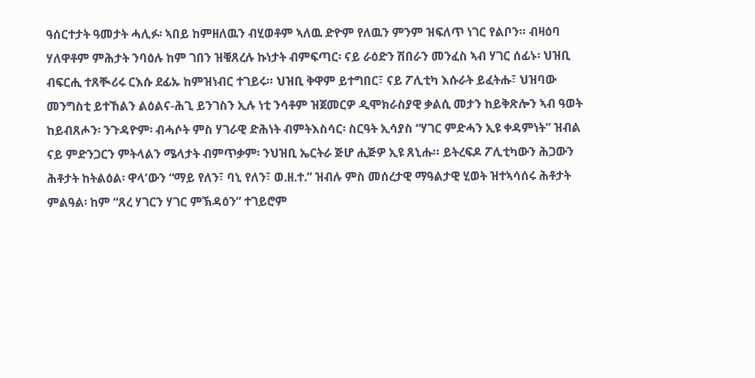ዓሰርተታት ዓመታት ሓሊፉ፡ ኣበይ ከምዘለዉን ብሂወቶም ኣለዉ ድዮም የለዉን ምንም ዝፍለጥ ነገር የልቦን። ብዛዕባ ሃለዋቶም ምሕታት ንባዕሉ ከም ገበን ዝቑጸረሉ ኩነታት ብምፍጣር፡ ናይ ራዕድን ሽበራን መንፈስ ኣብ ሃገር ሰፊኑ፡ ህዝቢ ብፍርሒ ተጸቚሪሩ ርእሱ ደፊኡ ከምዝነብር ተገይሩ። ህዝቢ ቅዋም ይተግበር፣ ናይ ፖሊቲካ እሱራት ይፈትሑ፣ ህዝባው መንግስቲ ይተኸልን ልዕልና-ሕጊ ይንገስን ኢሉ ነቲ ንሳቶም ዝጀመርዎ ዲሞክራስያዊ ቃልሲ መታን ከይቅጽሎን ኣብ ዓወት ከይብጸሖን፡ ንጉዳዮም፡ ብሓሶት ምስ ሃገራዊ ድሕነት ብምትእስሳር፡ ስርዓት ኢሳያስ “ሃገር ምድሓን ኢዩ ቀዳምነት” ዝብል ናይ ምድንጋርን ምትላልን ሜላታት ብምጥቃም፡ ንህዝቢ ኤርትራ ጅሆ ሒጅዎ ኢዩ ጸኒሑ። ይትረፍዶ ፖሊቲካውን ሕጋውን ሕቶታት ከትልዕል፡ ዋላ’ውን “ማይ የለን፣ ባኒ የለን፣ ወ.ዘ.ተ.” ዝብሉ ምስ መሰረታዊ ማዓልታዊ ሂወት ዝተኣሳሰሩ ሕቶታት ምልዓል፡ ከም “ጸረ ሃገርን ሃገር ምኽዳዕን” ተገይሮም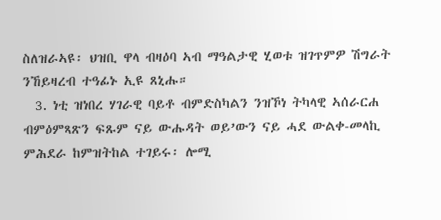ስለዝራኣዩ፡ ህዝቢ ዋላ ብዛዕባ ኣብ ማዓልታዊ ሂወቱ ዝገጥምዎ ሽግራት ንኸይዛረብ ተዓፊኑ ኢዩ ጸኒሑ።
  3. ነቲ ዝነበረ ሃገራዊ ባይቶ ብምድስካልን ንዝኾነ ትካላዊ ኣሰራርሐ ብምዕምጻጽን ፍጹም ናይ ውሑዳት ወይ’ውን ናይ ሓደ ውልቀ-መላኪ ምሕደራ ከምዝትከል ተገይሩ፡ ሎሚ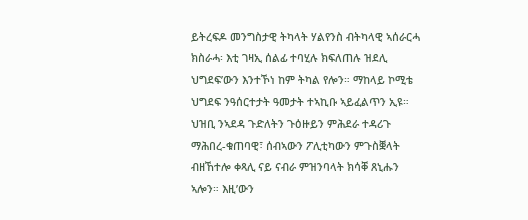ይትረፍዶ መንግስታዊ ትካላት ሃልየንስ ብትካላዊ ኣሰራርሓ ክስራሓ፡ እቲ ገዛኢ ሰልፊ ተባሂሉ ክፍለጠሉ ዝደሊ ህግደፍ’ውን እንተኾነ ከም ትካል የሎን። ማከላይ ኮሚቴ ህግደፍ ንዓሰርተታት ዓመታት ተኣኪቡ ኣይፈልጥን ኢዩ። ህዝቢ ንኣደዳ ጉድለትን ጉዕዙይን ምሕደራ ተዳሪጉ ማሕበረ-ቁጠባዊ፣ ሰብኣውን ፖሊቲካውን ምጉስቛላት ብዘኸተሎ ቀጻሊ ናይ ናብራ ምዝንባላት ክሳቐ ጸኒሑን ኣሎን። እዚ’ውን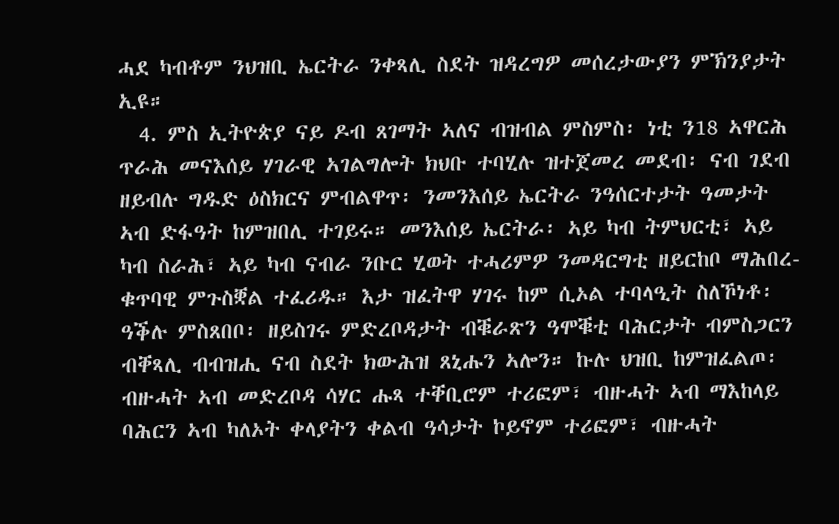ሓደ ካብቶም ንህዝቢ ኤርትራ ንቀጻሊ ስደት ዝዳረግዎ መሰረታውያን ምኽንያታት ኢዩ።
  4. ምስ ኢትዮጵያ ናይ ዶብ ጸገማት ኣለና ብዝብል ምስምስ፡ ነቲ ን18 ኣዋርሕ ጥራሕ መናእሰይ ሃገራዊ ኣገልግሎት ክህቡ ተባሂሉ ዝተጀመረ መደብ፡ ናብ ገደብ ዘይብሉ ግዱድ ዕስክርና ምብልዋጥ፡ ንመንእሰይ ኤርትራ ንዓሰርተታት ዓመታት ኣብ ድፋዓት ከምዝበሊ ተገይሩ። መንእሰይ ኤርትራ፡ ኣይ ካብ ትምህርቲ፣ ኣይ ካብ ስራሕ፣ ኣይ ካብ ናብራ ንቡር ሂወት ተሓሪምዎ ንመዳርግቲ ዘይርከቦ ማሕበረ-ቁጥባዊ ምጉስቛል ተፈሪዱ። እታ ዝፈትዋ ሃገሩ ከም ሲኦል ተባላዒት ስለኾነቶ፡ ዓቕሉ ምስጸበቦ፡ ዘይስገሩ ምድረቦዳታት ብቑራጽን ዓሞቑቲ ባሕርታት ብምስጋርን ብቐጻሊ ብብዝሒ ናብ ስደት ክውሕዝ ጸኒሑን ኣሎን። ኩሉ ህዝቢ ከምዝፈልጦ፡ ብዙሓት ኣብ መድረቦዳ ሳሃር ሑጻ ተቐቢሮም ተሪፎም፣ ብዙሓት ኣብ ማእከላይ ባሕርን ኣብ ካለኦት ቀላያትን ቀልብ ዓሳታት ኮይኖም ተሪፎም፣ ብዙሓት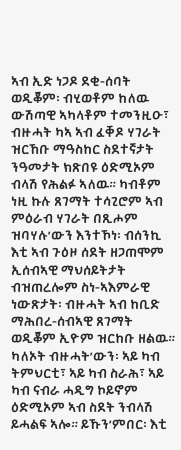ኣብ ኢድ ነጋዶ ደቂ-ሰባት ወዲቖም፡ ብሂወቶም ከለዉ ውሽጣዊ ኣካላቶም ተመንዚዑ፣ ብዙሓት ካኣ ኣብ ፈቐዶ ሃገራት ዝርኸቡ ማዓስከር ስደተኛታት ንዓመታት ክጽበዩ ዕድሚኦም ብላሽ የሕልፉ ኣለዉ። ካብቶም ነዚ ኩሉ ጸገማት ተሳጊሮም ኣብ ምዕራብ ሃገራት በጺሖም ዝባሃሉ’ውን እንተኾነ፡ ብሰንኪ እቲ ኣብ ጉዕዞ ሰደት ዘጋጠሞም ኢሰብኣዊ ማህሰይትታት ብዝጠረሎም ስነ-ኣእምራዊ ነውጽታት፡ ብዙሓት ኣብ ከቢድ ማሕበረ-ሰብኣዊ ጸገማት ወዲቖም ኢዮም ዝርከቡ ዘልዉ። ካለኦት ብዙሓት’ውን፡ ኣይ ካብ ትምህርቲ፣ ኣይ ካብ ስራሕ፣ ኣይ ካብ ናብራ ሓዲግ ኮይኖም ዕድሚኦም ኣብ ስደት ንብላሽ ይሓልፍ ኣሎ። ይኹን’ምበር፡ እቲ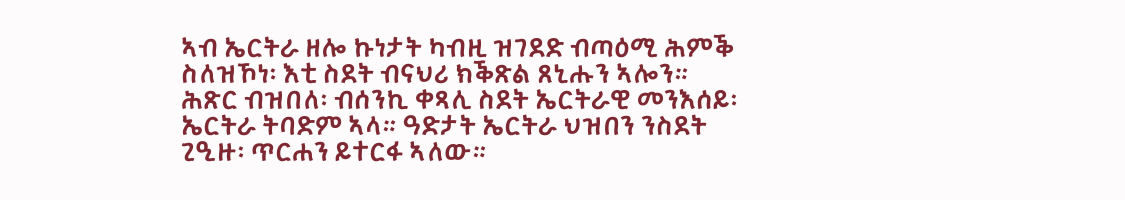ኣብ ኤርትራ ዘሎ ኩነታት ካብዚ ዝገደድ ብጣዕሚ ሕምቕ ስለዝኾነ፡ እቲ ስደት ብናህሪ ክቕጽል ጸኒሑን ኣሎን። ሕጽር ብዝበለ፡ ብሰንኪ ቀጻሊ ስደት ኤርትራዊ መንእሰይ፡ ኤርትራ ትባድም ኣላ። ዓድታት ኤርትራ ህዝበን ንስደት ጊዒዙ፡ ጥርሐን ይተርፋ ኣለው።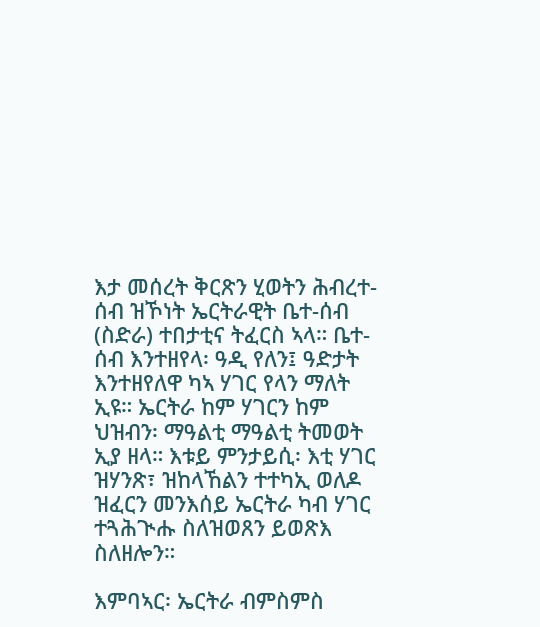እታ መሰረት ቅርጽን ሂወትን ሕብረተ-ሰብ ዝኾነት ኤርትራዊት ቤተ-ሰብ (ስድራ) ተበታቲና ትፈርስ ኣላ። ቤተ-ሰብ እንተዘየላ፡ ዓዲ የለን፤ ዓድታት እንተዘየለዋ ካኣ ሃገር የላን ማለት ኢዩ። ኤርትራ ከም ሃገርን ከም ህዝብን፡ ማዓልቲ ማዓልቲ ትመወት ኢያ ዘላ። እቱይ ምንታይሲ፡ እቲ ሃገር ዝሃንጽ፣ ዝከላኸልን ተተካኢ ወለዶ ዝፈርን መንእሰይ ኤርትራ ካብ ሃገር ተጓሕጒሑ ስለዝወጸን ይወጽእ ስለዘሎን።

እምባኣር፡ ኤርትራ ብምስምስ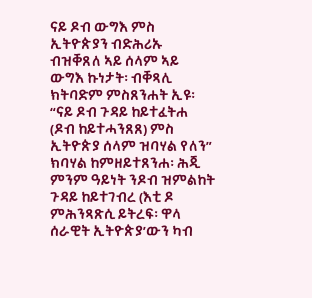ናይ ዶብ ውግእ ምስ ኢትዮጵያን ብድሕሪኡ ብዝቐጸለ ኣይ ሰላም ኣይ ውግእ ኩነታት፡ ብቐጻሊ ክትባድም ምስጸንሐት ኢዩ፡ “ናይ ዶብ ጉዳይ ከይተፈትሐ (ዶብ ከይተሓንጸጸ) ምስ ኢትዮጵያ ሰላም ዝባሃል የለን” ክባሃል ከምዘይተጸንሐ፡ ሕጂ ምንም ዓይነት ንዶብ ዝምልከት ጉዳይ ከይተገብረ (እቲ ዶ ምሕንጻጽሲ ይትረፍ፡ ዋላ ሰራዊት ኢትዮጵያ’ውን ካብ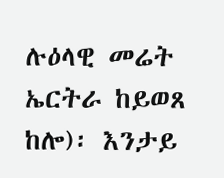ሉዕላዊ መሬት ኤርትራ ከይወጸ ከሎ)፡ እንታይ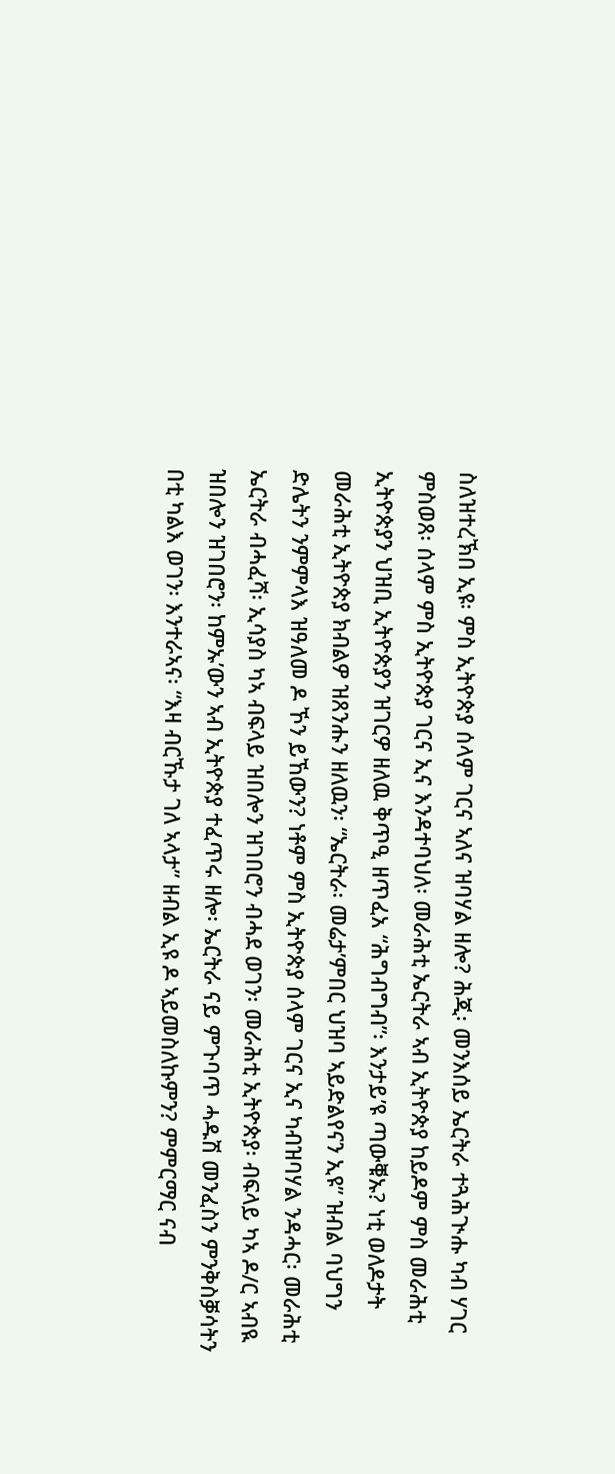ስለዝተረኽበ ኢዩ፡ ምስ ኢትዮጵያ ሰላም ገርና ኣለና ዝባሃል ዘሎ? ሕጂ፡ መንእሰይ ኤርትራ ተጓሕጒሑ ካብ ሃገር ምስወጸ፡ ሰላም ምስ ኢትዮጵያ ገርና ኢና እንዳተባህለ፡ መራሕቲ ኤርትራ ኣብ ኢትዮጵያ ከይዶም ምስ መራሕቲ ኢትዮጵያን ህዝቢ ኢትዮጵያን ዝገርዎ ዘለዉ ቅጥዒ ዘጥፈአ “ሕግብግብ”፡ እንታይ’ዩ ጣውቑኡ? ነቲ ወለዶታት መራሕቲ ኢትዮጵያ ክብልዎ ዝጸንሑን ዘለዉን፡ “ኤርትራ፡ መሬታ’ምበር ህዝባ ኣይድልየናን ኢዩ” ዝብል ባህግን ድሌትን ንምምላእ ዝዓለመ ዶ ኾን ይኸውን? ነቶም ምስ ኢትዮጵያ ሰላም ገርና ኢና ካብዝባሃል ንዳሓር፡ መራሕቲ ኤርትራ ብሓፈሻ፡ ኢሳያስ ካኣ ብፍላይ ዝበሎን ዝገበሮን ብሓደ ወገን፡ መራሕቲ ኢትዮጵያ፡ ብፍላይ ካኣ ዶ/ር ኣብዪ ዝበሎን ዝገበሮን፡ ከምኡ’ውን ኣብ ኢትዮጵያ ተፈጥሩ ዘሎ፡ ኤርትራ ናይ ምጉባጥ ሓዱሽ መንፈስን ምንቅስቓሳትን በቲ ካልእ ወገን፡ እንተራኣና፡ “እዛ ብርኹታ ገለ ኣላታ” ዘብል ኢዩ ዶ ኣይመስለኩምን? ምምርማር ናብ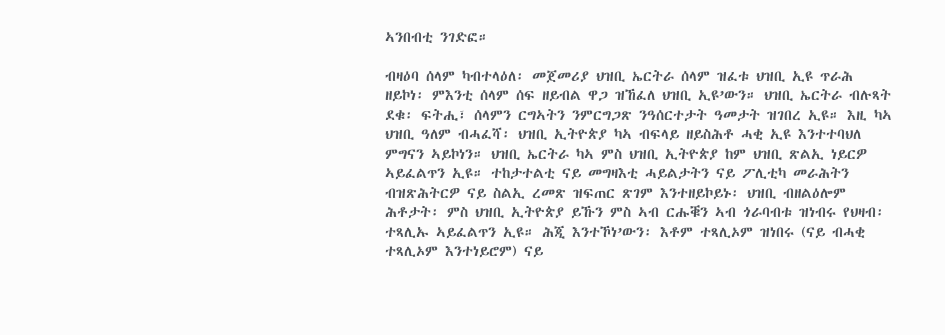ኣንበብቲ ንገድፎ።

ብዛዕባ ሰላም ካብተላዕለ፡ መጀመሪያ ህዝቢ ኤርትራ ሰላም ዝፈቱ ህዝቢ ኢዩ ጥራሕ ዘይኮነ፡ ምእንቲ ሰላም ሰፍ ዘይብል ዋጋ ዝኸፈለ ህዝቢ ኢዩ’ውን። ህዝቢ ኤርትራ ብሉጻት ደቁ፡ ፍትሒ፣ ሰላምን ርግኣትን ንምርግጋጽ ንዓሰርተታት ዓመታት ዝገበረ ኢዩ። እዚ ካኣ ህዝቢ ዓለም ብሓፈሻ፡ ህዝቢ ኢትዮጵያ ካኣ ብፍላይ ዘይስሕቶ ሓቂ ኢዩ እንተተባህለ ምግናን ኣይኮነን። ህዝቢ ኤርትራ ካኣ ምስ ህዝቢ ኢትዮጵያ ከም ህዝቢ ጽልኢ ነይርዎ ኣይፈልጥን ኢዩ። ተከታተልቲ ናይ መግዛእቲ ሓይልታትን ናይ ፖሊቲካ መራሕትን ብዝጽሕትርዎ ናይ ስልኢ ረመጽ ዝፍጠር ጽገም እንተዘይኮይኑ፡ ህዝቢ ብዘልዕሎም ሕቶታት፡ ምስ ህዝቢ ኢትዮጵያ ይኹን ምስ ኣብ ርሑቑን ኣብ ጎራባብቱ ዝነብሩ የህዛብ፡ ተጻሊኡ ኣይፈልጥን ኢዩ። ሕጂ እንተኾነ’ውን፡ እቶም ተጻሊኦም ዝነበሩ (ናይ ብሓቂ ተጻሊኦም እንተነይሮም) ናይ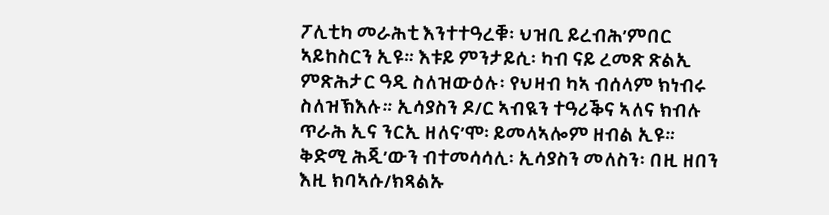ፖሊቲካ መራሕቲ እንተተዓረቑ፡ ህዝቢ ይረብሕ’ምበር ኣይከስርን ኢዩ። እቱይ ምንታይሲ፡ ካብ ናይ ረመጽ ጽልኢ ምጽሕታር ዓዲ ስለዝውዕሉ፡ የህዛብ ካኣ ብሰላም ክነብሩ ስለዝኽእሉ። ኢሳያስን ዶ/ር ኣብዪን ተዓሪቕና ኣለና ክብሉ ጥራሕ ኢና ንርኢ ዘለና’ሞ፡ ይመላኣሎም ዘብል ኢዩ። ቅድሚ ሕጂ’ውን ብተመሳሳሊ፡ ኢሳያስን መለስን፡ በዚ ዘበን እዚ ክባኣሱ/ክጻልኡ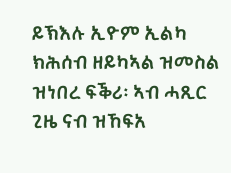ይኽእሉ ኢዮም ኢልካ ክሕሰብ ዘይካኣል ዝመስል ዝነበረ ፍቕሪ፡ ኣብ ሓጺር ጊዜ ናብ ዝኸፍአ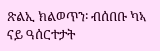ጽልኢ ክልወጥን፡ ብሰበቡ ካኣ ናይ ዓሰርተታት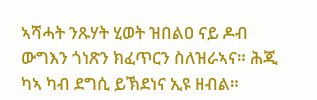ኣሻሓት ንጹሃት ሂወት ዝበልዐ ናይ ዶብ ውግእን ጎነጽን ክፈጥርን ስለዝራኣና። ሕጂ ካኣ ካብ ደግሲ ይኽደነና ኢዩ ዘብል።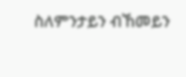ስለምንታይን ብኸመይን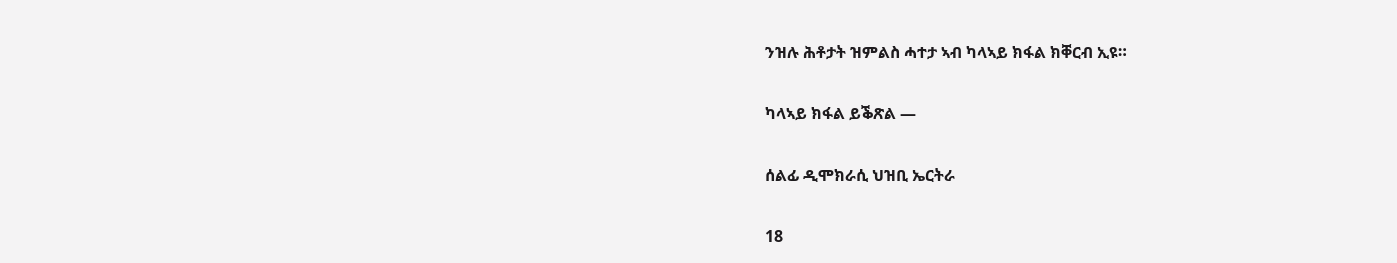ንዝሉ ሕቶታት ዝምልስ ሓተታ ኣብ ካላኣይ ክፋል ክቐርብ ኢዩ።

ካላኣይ ክፋል ይቕጽል —

ሰልፊ ዲሞክራሲ ህዝቢ ኤርትራ

18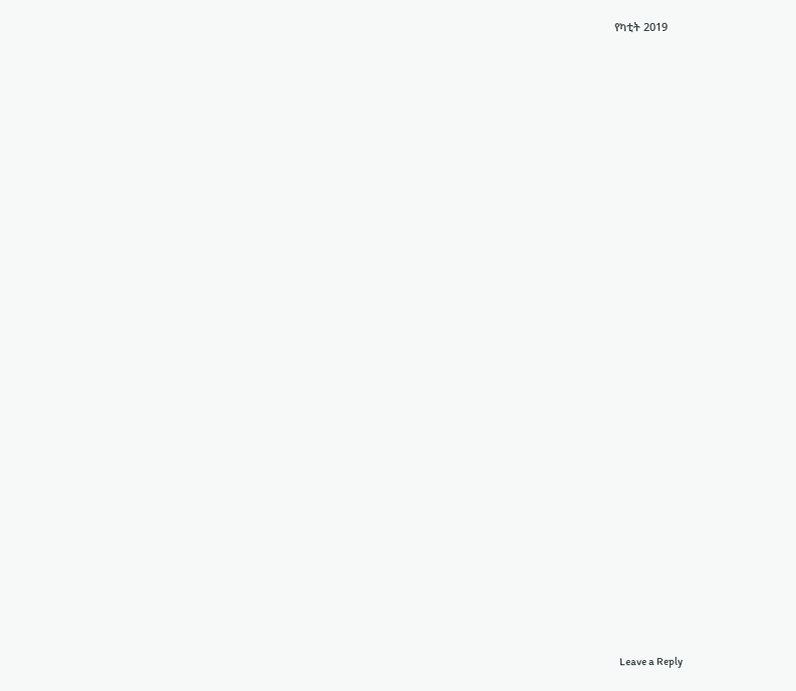የካቲት 2019









































Leave a Reply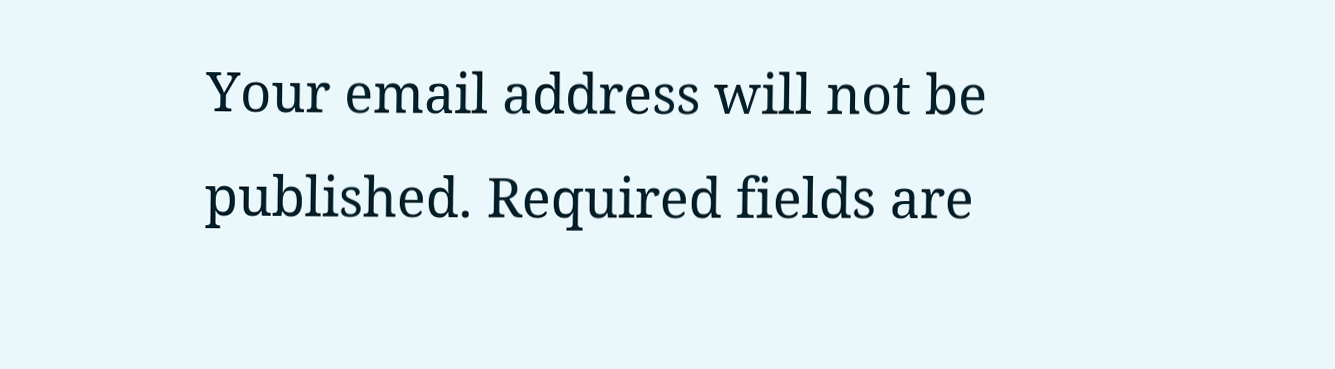Your email address will not be published. Required fields are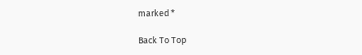marked *

Back To Top